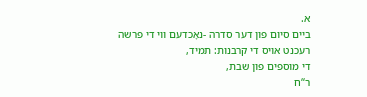א.
ביים סיום פון דער סדרה -נאָכדעם ווי די פרשה רעכנט אויס די קרבנות: תמיד,
די מוספים פון שבת,
ר“ח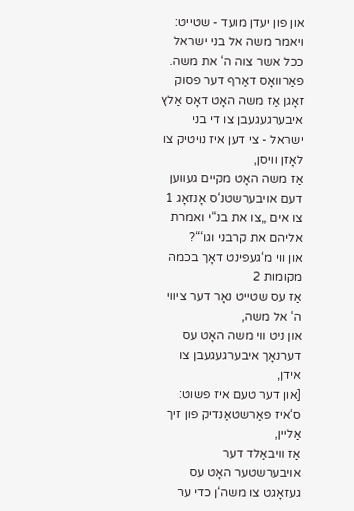און פון יעדן מועד - שטייט: ויאמר משה אל בני ישראל ככל אשר צוה ה‘ את משה.
פאַרוואָס דאַרף דער פסוק זאָגן אַז משה האָט דאָס אַלץ איבערגעגעבן צו די בני ישראל - צי דען איז נויטיק צו לאָזן וויסן,
אַז משה האָט מקיים געווען דעם אויבערשטנ‘ס אָנזאָג 1
צו אים „צו את בנ“י ואמרת אליהם את קרבני וגו‘“?
און ווי מ‘געפינט דאָך בכמה מקומות 2
אַז עס שטייט נאָר דער ציווי ה‘ אל משה,
און ניט ווי משה האָט עס דערנאָך איבערגעגעבן צו אידן,
[און דער טעם איז פשוט: ס‘איז פאַרשטאַנדיק פון זיך אַליין,
אַז וויבאַלד דער אויבערשטער האָט עס געזאָגט צו משה‘ן כדי ער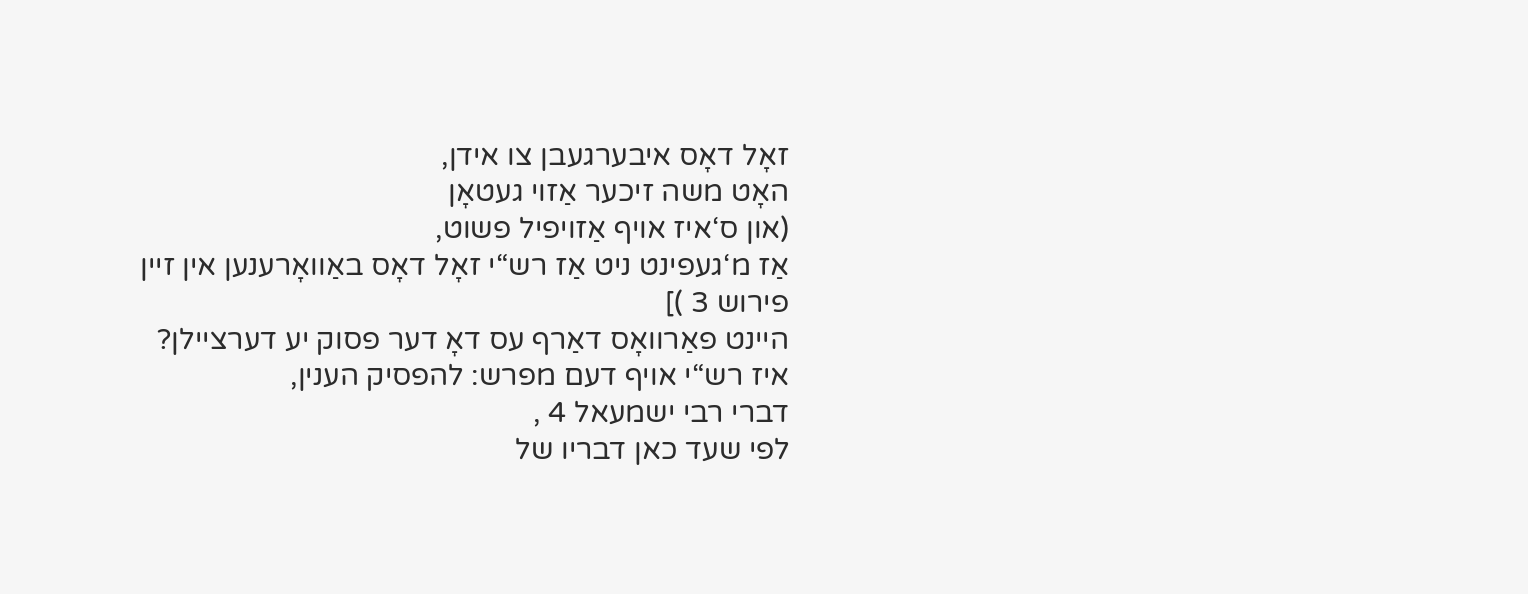זאָל דאָס איבערגעבן צו אידן,
האָט משה זיכער אַזוי געטאָן
(און ס‘איז אויף אַזויפיל פשוט,
אַז מ‘געפינט ניט אַז רש“י זאָל דאָס באַוואָרענען אין זיין פירוש 3 )]
היינט פאַרוואָס דאַרף עס דאָ דער פסוק יע דערציילן?
איז רש“י אויף דעם מפרש: להפסיק הענין,
דברי רבי ישמעאל 4 ,
לפי שעד כאן דבריו של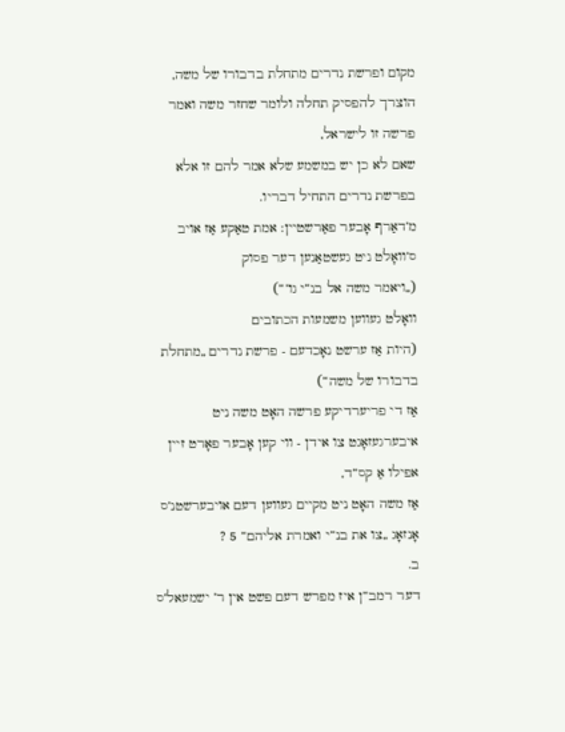מקום ופרשת נדרים מתחלת בדבורו של משה,
הוצרך להפסיק תחלה ולומר שחזר משה ואמר פרשה זו לישראל,
שאם לא כן יש במשמע שלא אמר להם זו אלא בפרשת נדרים התחיל דבריו.
מ‘דאַרף אָבער פאַרשטיין: אמת טאַקע אַז אויב ס‘וואָלט ניט געשטאַנען דער פסוק
(„ויאמר משה אל בנ“י גו‘“)
וואָלט געווען משמעות הכתובים
(היות אַז ערשט נאָכדעם - פרשת נדרים „מתחלת בדבורו של משה“)
אַז די פריערדיקע פרשה האָט משה ניט איבערגעזאָגט צו אידן - ווי קען אָבער פאָרט זיין אפילו אַ קס“ד,
אַז משה האָט ניט מקיים געווען דעם אויבערשטנ‘ס אָנזאָג „צו את בנ“י ואמרת אליהם“ 5 ?
ב.
דער רמב“ן איז מפרש דעם פשט אין ר‘ ישמעאל‘ס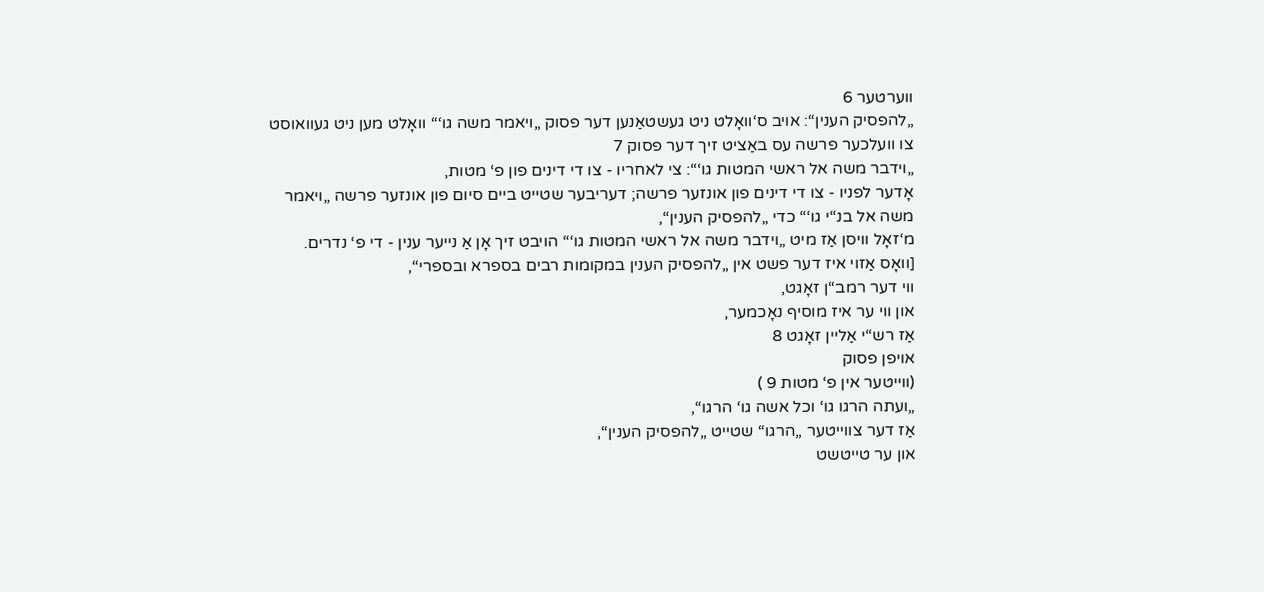ווערטער 6
„להפסיק הענין“: אויב ס‘וואָלט ניט געשטאַנען דער פסוק „ויאמר משה גו‘“ וואָלט מען ניט געוואוסט צו וועלכער פרשה עס באַציט זיך דער פסוק 7
„וידבר משה אל ראשי המטות גו‘“: צי לאחריו - צו די דינים פון פ‘ מטות,
אָדער לפניו - צו די דינים פון אונזער פרשה; דעריבער שטייט ביים סיום פון אונזער פרשה „ויאמר משה אל בנ“י גו‘“ כדי „להפסיק הענין“,
מ‘זאָל וויסן אַז מיט „וידבר משה אל ראשי המטות גו‘“ הויבט זיך אָן אַ נייער ענין - די פ‘ נדרים.
[וואָס אַזוי איז דער פשט אין „להפסיק הענין במקומות רבים בספרא ובספרי“,
ווי דער רמב“ן זאָגט,
און ווי ער איז מוסיף נאָכמער,
אַז רש“י אַליין זאָגט 8
אויפן פסוק
(ווייטער אין פ‘ מטות 9 )
„ועתה הרגו גו‘ וכל אשה גו‘ הרגו“,
אַז דער צווייטער „הרגו“ שטייט „להפסיק הענין“,
און ער טייטשט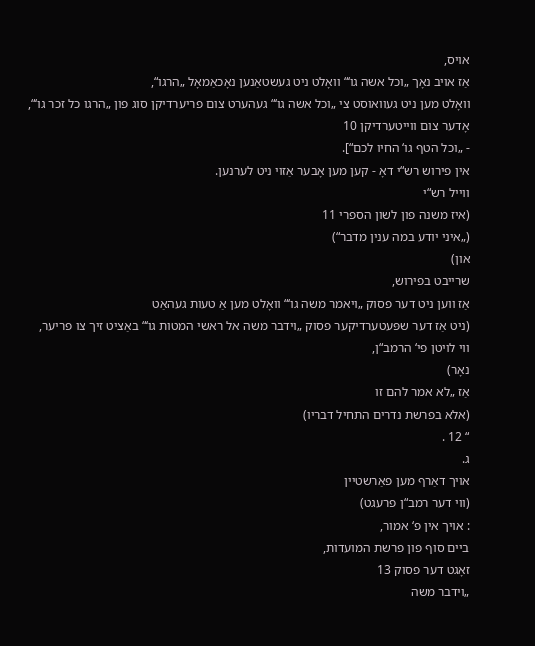אויס,
אַז אויב נאָך „וכל אשה גו‘“ וואָלט ניט געשטאַנען נאָכאַמאָל „הרגו“,
וואָלט מען ניט געוואוסט צי „וכל אשה גו‘“ געהערט צום פריערדיקן סוג פון „הרגו כל זכר גו‘“,
אָדער צום ווייטערדיקן 10
- „וכל הטף גו‘ החיו לכם“].
אין פירוש רש“י דאָ - קען מען אָבער אַזוי ניט לערנען.
ווייל רש“י
(איז משנה פון לשון הספרי 11
(„איני יודע במה ענין מדבר“)
און)
שרייבט בפירוש,
אַז ווען ניט דער פסוק „ויאמר משה גו‘“ וואָלט מען אַ טעות געהאַט
(ניט אַז דער שפּעטערדיקער פסוק „וידבר משה אל ראשי המטות גו‘“ באַציט זיך צו פריער,
ווי לויטן פי‘ הרמב“ן,
נאָר)
אַז „לא אמר להם זו
(אלא בפרשת נדרים התחיל דבריו)
“ 12 .
ג.
אויך דאַרף מען פאַרשטיין
(ווי דער רמב“ן פרעגט)
: אויך אין פ‘ אמור,
ביים סוף פון פרשת המועדות,
זאָגט דער פסוק 13
„וידבר משה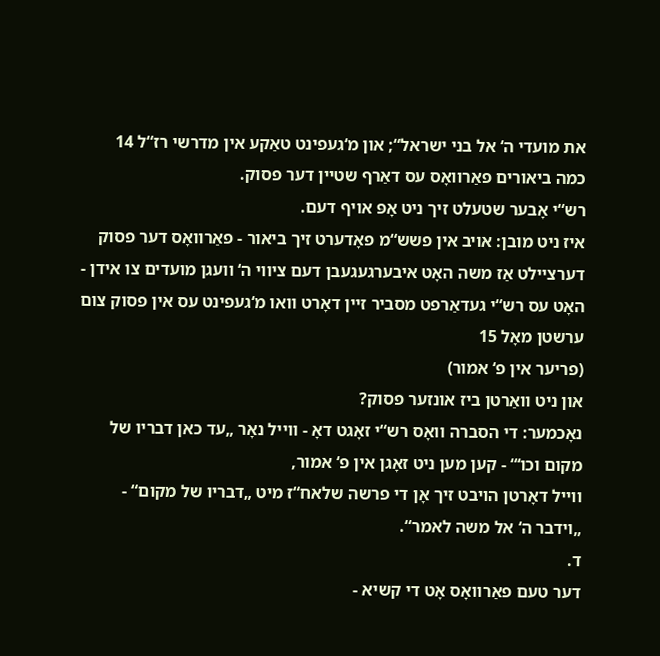את מועדי ה‘ אל בני ישראל“; און מ‘געפינט טאַקע אין מדרשי רז“ל 14
כמה ביאורים פאַרוואָס עס דאַרף שטיין דער פסוק.
רש“י אָבער שטעלט זיך ניט אָפּ אויף דעם.
איז ניט מובן: אויב אין פשש“מ פאָדערט זיך ביאור - פאַרוואָס דער פסוק דערציילט אַז משה האָט איבערגעגעבן דעם ציווי ה‘ וועגן מועדים צו אידן - האָט עס רש“י געדאַרפט מסביר זיין דאָרט וואו מ‘געפינט עס אין פסוק צום ערשטן מאָל 15
(פריער אין פ‘ אמור)
און ניט וואַרטן ביז אונזער פסוק?
נאָכמער: די הסברה וואָס רש“י זאָגט דאָ - ווייל נאָר „עד כאן דבריו של מקום וכו‘“ - קען מען ניט זאָגן אין פ‘ אמור,
ווייל דאָרטן הויבט זיך אָן די פרשה שלאח“ז מיט „דבריו של מקום“ - „וידבר ה‘ אל משה לאמר“.
ד.
דער טעם פאַרוואָס אָט די קשיא -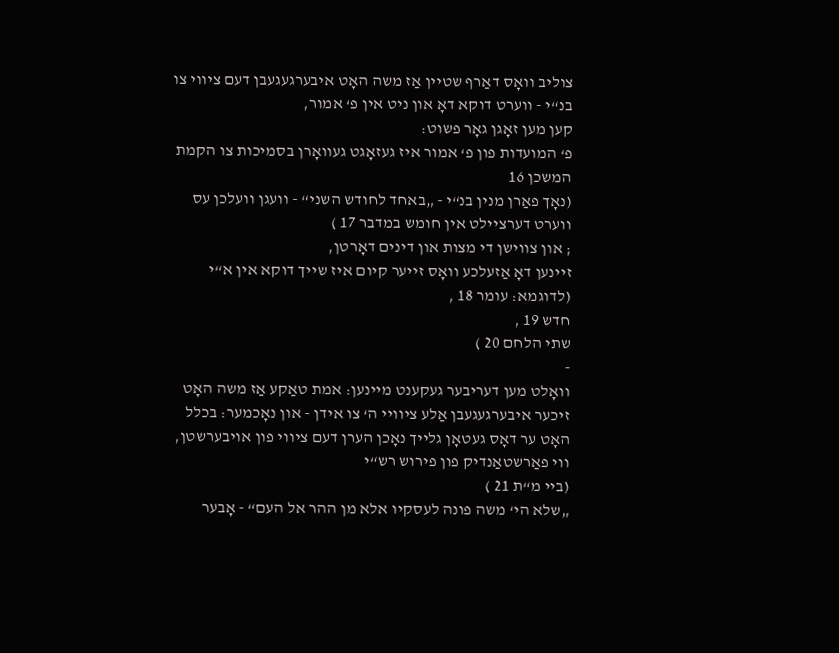צוליב וואָס דאַרף שטיין אַז משה האָט איבערגעגעבן דעם ציווי צו בנ“י - ווערט דוקא דאָ און ניט אין פ‘ אמור,
קען מען זאָגן גאָר פשוט:
פ‘ המועדות פון פ‘ אמור איז געזאָגט געוואָרן בסמיכות צו הקמת המשכן 16
(נאָך פאַרן מנין בנ“י - „באחד לחודש השני“ - וועגן וועלכן עס ווערט דערציילט אין חומש במדבר 17 )
; און צווישן די מצות און דינים דאָרטן,
זיינען דאָ אַזעלכע וואָס זייער קיום איז שייך דוקא אין א“י
(לדוגמא: עומר 18 ,
חדש 19 ,
שתי הלחם 20 )
-
וואָלט מען דעריבער געקענט מיינען: אמת טאַקע אַז משה האָט זיכער איבערגעגעבן אַלע ציוויי ה‘ צו אידן - און נאָכמער: בכלל האָט ער דאָס געטאָן גלייך נאָכן הערן דעם ציווי פון אויבערשטן,
ווי פאַרשטאַנדיק פון פירוש רש“י
(ביי מ“ת 21 )
„שלא הי‘ משה פונה לעסקיו אלא מן ההר אל העם“ - אָבער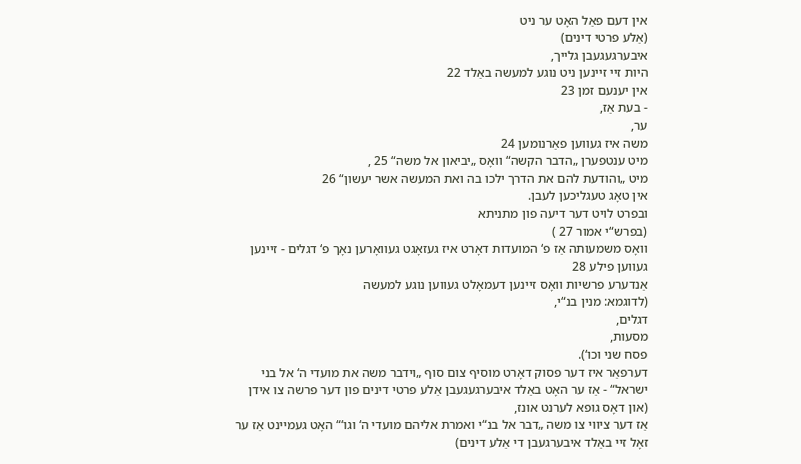אין דעם פאַל האָט ער ניט
(אַלע פרטי דינים)
איבערגעגעבן גלייך,
היות זיי זיינען ניט נוגע למעשה באַלד 22
אין יענעם זמן 23
- בעת אַז,
ער,
משה איז געווען פאַרנומען 24
מיט ענטפערן „הדבר הקשה“ וואָס „יביאון אל משה“ 25 ,
מיט „והודעת להם את הדרך ילכו בה ואת המעשה אשר יעשון“ 26
אין טאָג טעגליכען לעבן.
ובפרט לויט דער דיעה פון מתניתא
(בפרש“י אמור 27 )
וואָס משמעותה אַז פ‘ המועדות דאָרט איז געזאָגט געוואָרען נאָך פ‘ דגלים - זיינען געווען פילע 28
אַנדערע פרשיות וואָס זיינען דעמאָלט געווען נוגע למעשה
(לדוגמא: מנין בנ“י,
דגלים,
מסעות,
פסח שני וכו‘).
דערפאַר איז דער פסוק דאָרט מוסיף צום סוף „וידבר משה את מועדי ה‘ אל בני ישראל“ - אַז ער האָט באַלד איבערגעגעבן אַלע פרטי דינים פון דער פרשה צו אידן
(און דאָס גופא לערנט אונז,
אַז דער ציווי צו משה „דבר אל בנ“י ואמרת אליהם מועדי ה‘ וגו‘“ האָט געמיינט אַז ער זאָל זיי באַלד איבערגעבן די אַלע דינים)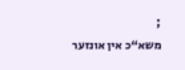;
משא“כ אין אונזער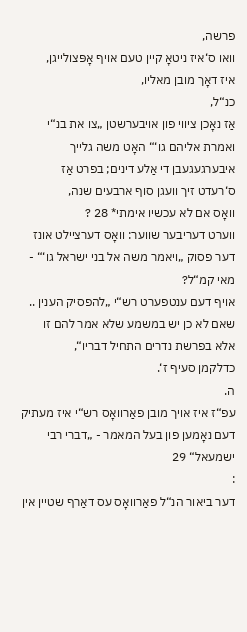פרשה,
וואו ס‘איז ניטאָ קיין טעם אויף אָפּצולייגן,
איז דאָך מובן מאליו,
כנ“ל,
אַז נאָכן ציווי פון אויבערשטן „צו את בנ“י ואמרת אליהם גו‘“ האָט משה גלייך איבערגעגעבן די אַלע דינים; בפרט אַז ס‘רעדט זיך וועגן סוף ארבעים שנה,
וואָס אם לא עכשיו אימתי* 28 ?
ווערט דעריבער שווער: וואָס דערציילט אונז דער פסוק „ויאמר משה אל בני ישראל גו‘“ - מאי קמ“ל?
אויף דעם ענטפערט רש“י „להפסיק הענין ..
שאם לא כן יש במשמע שלא אמר להם זו אלא בפרשת נדרים התחיל דבריו“,
כדלקמן סעיף ז‘.
ה.
עפ“ז איז אויך מובן פאַרוואָס רש“י איז מעתיק דעם נאָמען פון בעל המאמר - „דברי רבי ישמעאל“ 29
:
דער ביאור הנ“ל פאַרוואָס עס דאַרף שטיין אין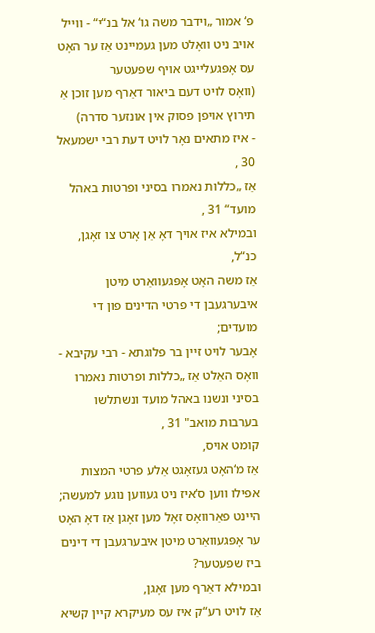פ‘ אמור „וידבר משה גו‘ אל בנ“י“ - ווייל אויב ניט וואָלט מען געמיינט אַז ער האָט עס אָפּגעלייגט אויף שפּעטער
(וואָס לויט דעם ביאור דאַרף מען זוכן אַ תירוץ אויפן פסוק אין אונזער סדרה)
- איז מתאים נאָר לויט דעת רבי ישמעאל 30 ,
אַז „כללות נאמרו בסיני ופרטות באהל מועד“ 31 ,
ובמילא איז אויך דאָ אַן אָרט צו זאָגן,
כנ“ל,
אַז משה האָט אָפּגעוואַרט מיטן איבערגעבן די פרטי הדינים פון די מועדים;
אָבער לויט זיין בר פלוגתא - רבי עקיבא - וואָס האַלט אַז „כללות ופרטות נאמרו בסיני ונשנו באהל מועד ונשתלשו בערבות מואב" 31 ,
קומט אויס,
אַז מ‘האָט געזאָגט אַלע פרטי המצות אפילו ווען ס‘איז ניט געווען נוגע למעשה; היינט פאַרוואָס זאָל מען זאָגן אַז דאָ האָט ער אָפּגעוואַרט מיטן איבערגעבן די דינים ביז שפּעטער?
ובמילא דאַרף מען זאָגן,
אַז לויט רע“ק איז עס מעיקרא קיין קשיא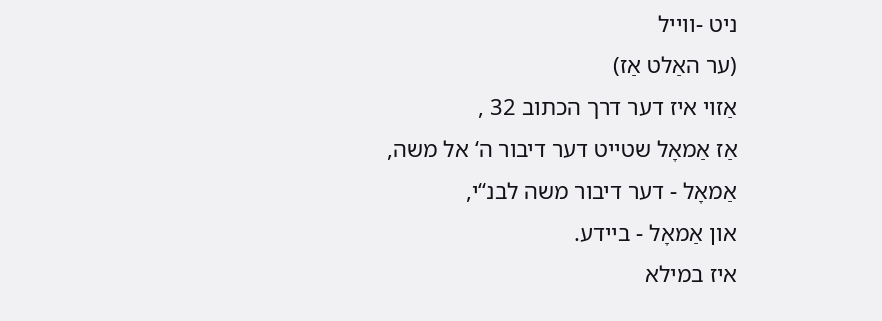ניט -ווייל
(ער האַלט אַז)
אַזוי איז דער דרך הכתוב 32 ,
אַז אַמאָל שטייט דער דיבור ה‘ אל משה,
אַמאָל - דער דיבור משה לבנ“י,
און אַמאָל - ביידע.
איז במילא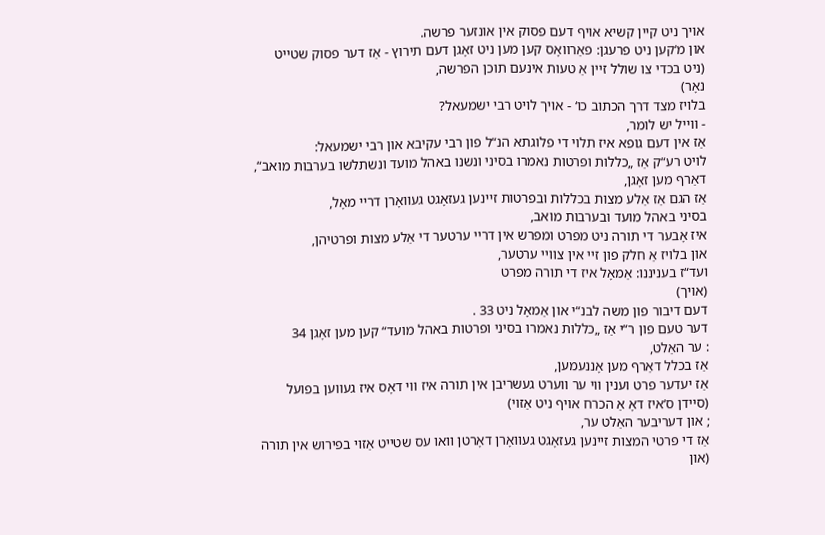אויך ניט קיין קשיא אויף דעם פסוק אין אונזער פרשה.
און מ‘קען ניט פרעגן: פאַרוואָס קען מען ניט זאָגן דעם תירוץ - אַז דער פסוק שטייט
(ניט בכדי צו שולל זיין אַ טעות אינעם תוכן הפרשה,
נאָר)
בלויז מצד דרך הכתוב כו‘ - אויך לויט רבי ישמעאל?
- ווייל יש לומר,
אַז אין דעם גופא איז תלוי די פלוגתא הנ“ל פון רבי עקיבא און רבי ישמעאל:
לויט רע“ק אַז „כללות ופרטות נאמרו בסיני ונשנו באהל מועד ונשתלשו בערבות מואב“,
דאַרף מען זאָגן,
אַז הגם אַז אַלע מצות בכללות ובפרטות זיינען געזאָגט געוואָרן דריי מאָל,
בסיני באהל מועד ובערבות מואב,
איז אָבער די תורה ניט מפרט ומפרש אין דריי ערטער די אַלע מצות ופרטיהן,
און בלויז אַ חלק פון זיי אין צוויי ערטער,
ועד“ז בעניננו: אַמאָל איז די תורה מפרט
(אויך)
דעם דיבור פון משה לבנ“י און אַמאָל ניט 33 .
דער טעם פון ר“י אַז „כללות נאמרו בסיני ופרטות באהל מועד“ קען מען זאָגן 34
: ער האַלט,
אַז בכלל דאַרף מען אָננעמען,
אַז יעדער פרט וענין ווי ער ווערט געשריבן אין תורה איז ווי דאָס איז געווען בפועל
(סיידן ס‘איז דאָ אַ הכרח אויף ניט אַזוי)
; און דעריבער האַלט ער,
אַז די פרטי המצות זיינען געזאָגט געוואָרן דאָרטן וואו עס שטייט אַזוי בפירוש אין תורה
(און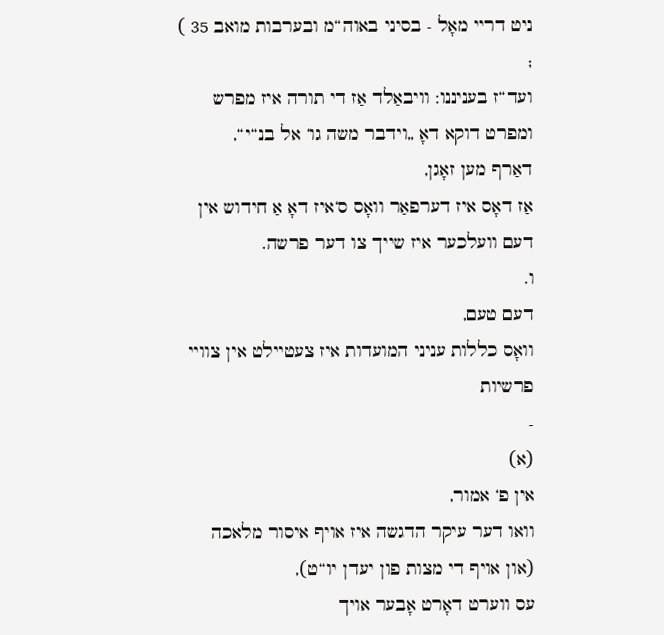ניט דריי מאָל - בסיני באוה“מ ובערבות מואב 35 )
;
ועד“ז בעניננו: וויבאַלד אַז די תורה איז מפרש ומפרט דוקא דאָ „וידבר משה גו‘ אל בנ“י“,
דאַרף מען זאָגן,
אַז דאָס איז דערפאַר וואָס ס‘איז דאָ אַ חידוש אין דעם וועלכער איז שייך צו דער פרשה.
ו.
דעם טעם,
וואָס כללות עניני המועדות איז צעטיילט אין צוויי פרשיות
-
(א)
אין פ‘ אמור,
וואו דער עיקר הדגשה איז אויף איסור מלאכה
(און אויף די מצות פון יעדן יו“ט),
עס ווערט דאָרט אָבער אויך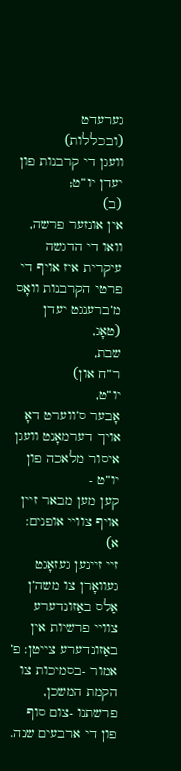גערעדט
(ובכללות)
וועגן די קרבנות פון יעדן יו“ט;
(ב)
אין אונזער פרשה,
וואו די הדגשה עיקרית איז אויף די פרטי הקרבנות וואָס מ‘ברענגט יעדן
(טאָג,
שבת,
ר“ח און)
יו“ט,
אָבער ס‘ווערט דאָ אויך דערמאָנט וועגן איסור מלאכה פון יו“ט -
קען מען מבאר זיין אויף צוויי אופנים:
א)
זיי זיינען געזאָגט געוואָרן צו משה‘ן אַלס באַזונדערע צוויי פרשיות אין באַזונדערע צייטן: פ‘ אמור -בסמיכות צו הקמת המשכן,
פרשתנו -צום סוף פון די ארבעים שנה.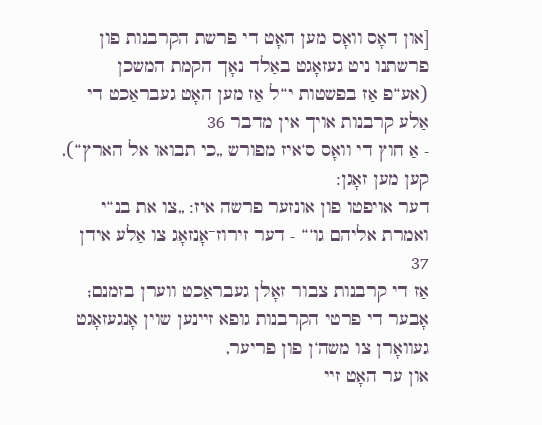[און דאָס וואָס מען האָט די פרשת הקרבנות פון פרשתנו ניט געזאָגט באַלד נאָך הקמת המשכן
(אע“פ אַז בפשטות י“ל אַז מען האָט געבראַכט די אַלע קרבנות אויך אין מדבר 36
- אַ חוץ די וואָס ס‘איז מפורש „כי תבואו אל הארץ“),
קען מען זאָגן:
דער אויפטו פון אונזער פרשה איז: „צו את בנ“י ואמרת אליהם גו‘“ - דער זירוז־אָנזאָג צו אַלע אידן 37
אַז די קרבנות צבור זאָלן געבראַכט ווערן בזמנם; אָבער די פרטי הקרבנות גופא זיינען שוין אָנגעזאָגט געוואָרן צו משה‘ן פון פריער,
און ער האָט זיי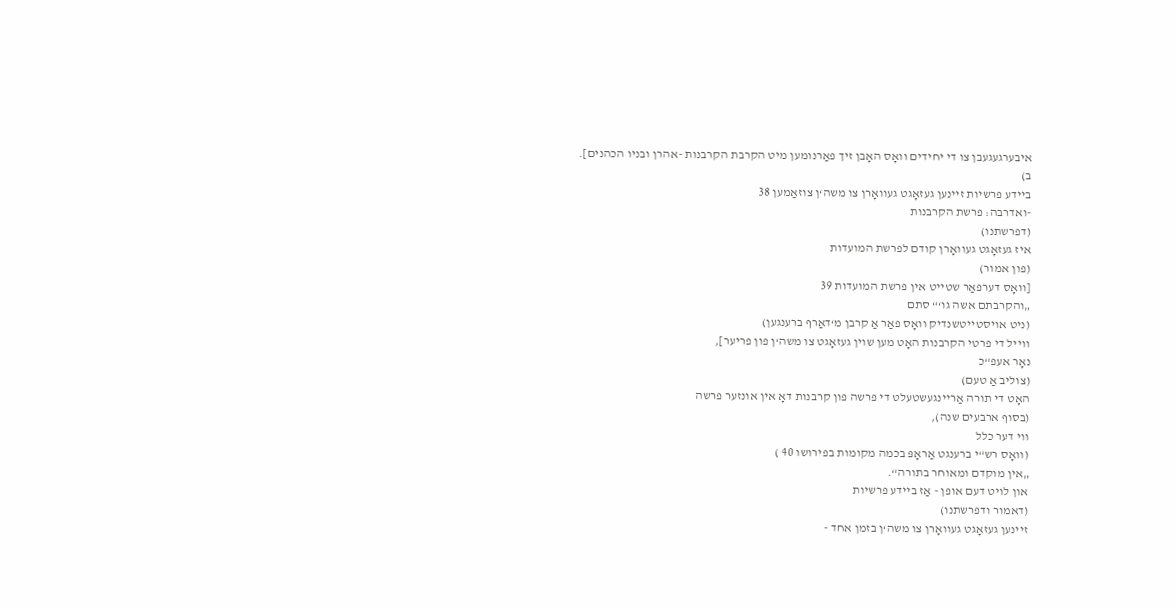איבערגעגעבן צו די יחידים וואָס האָבן זיך פאַרנומען מיט הקרבת הקרבנות -אהרן ובניו הכהנים].
ב)
ביידע פרשיות זיינען געזאָגט געוואָרן צו משה‘ן צוזאַמען 38
-ואדרבה: פרשת הקרבנות
(דפרשתנו)
איז געזאָגט געוואָרן קודם לפרשת המועדות
(פון אמור)
[וואָס דערפאַר שטייט אין פרשת המועדות 39
„והקרבתם אשה גו‘“ סתם
(ניט אויסטייטשנדיק וואָס פאַר אַ קרבן מ‘דאַרף ברענגען)
ווייל די פרטי הקרבנות האָט מען שוין געזאָגט צו משה‘ן פון פריער],
נאָר אעפ“כ
(צוליב אַ טעם)
האָט די תורה אַריינגעשטעלט די פרשה פון קרבנות דאָ אין אונזער פרשה
(בסוף ארבעים שנה),
ווי דער כלל
(וואָס רש“י ברענגט אַראָפּ בכמה מקומות בפירושו 40 )
„אין מוקדם ומאוחר בתורה“.
און לויט דעם אופן - אַז ביידע פרשיות
(דאמור ודפרשתנו)
זיינען געזאָגט געוואָרן צו משה‘ן בזמן אחד -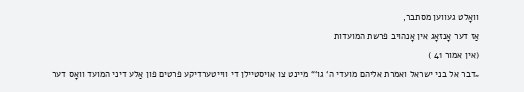וואָלט געווען מסתבר,
אַז דער אָנזאָג אין אָנהויב פרשת המועדות
(אין אמור 41 )
„דבר אל בני ישראל ואמרת אליהם מועדי ה‘ גו‘“ מיינט צו אויסטיילן די ווייטערדיקע פרטים פון אַלע דיני המועד וואָס דער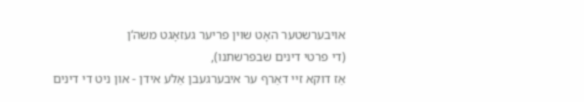אויבערשטער האָט שוין פריער געזאָגט משה‘ן
(די פרטי דינים שבפרשתנו),
אַז דוקא זיי דאַרף ער איבערגעבן אַלע אידן - און ניט די דינים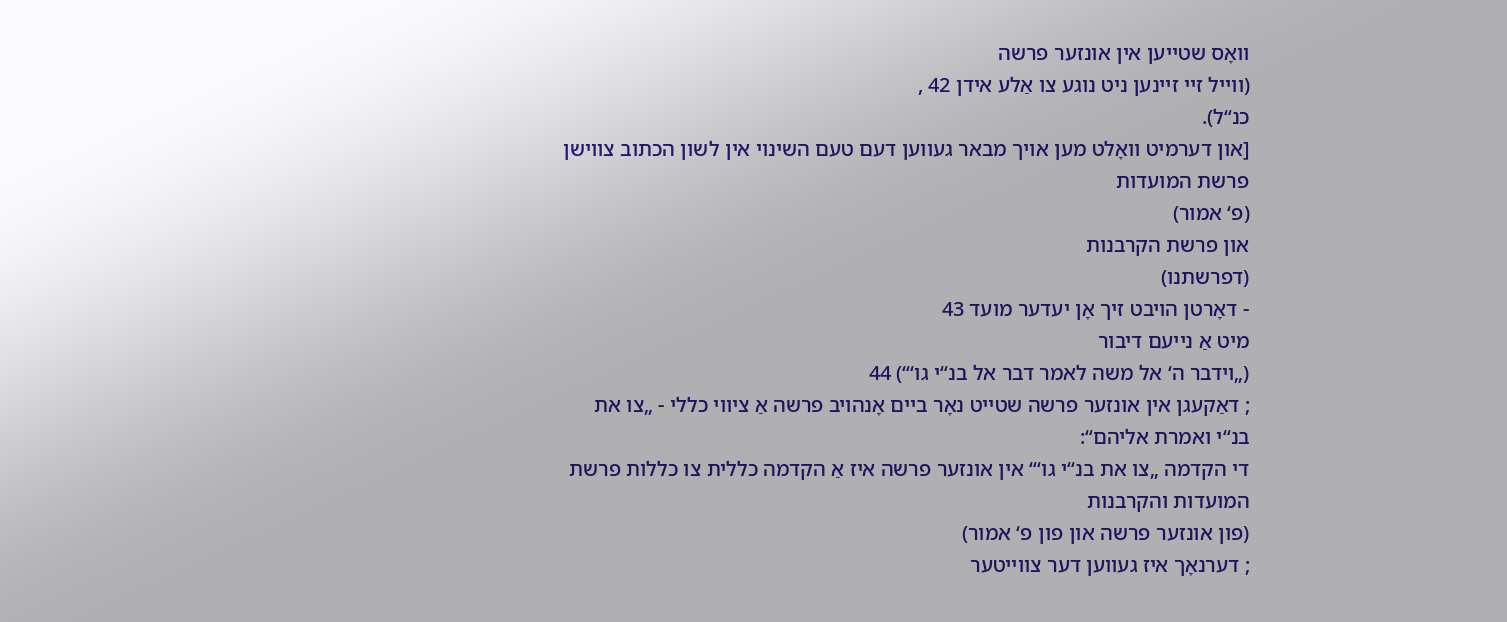וואָס שטייען אין אונזער פרשה
(ווייל זיי זיינען ניט נוגע צו אַלע אידן 42 ,
כנ“ל).
[און דערמיט וואָלט מען אויך מבאר געווען דעם טעם השינוי אין לשון הכתוב צווישן פרשת המועדות
(פ‘ אמור)
און פרשת הקרבנות
(דפרשתנו)
- דאָרטן הויבט זיך אָן יעדער מועד 43
מיט אַ נייעם דיבור
(„וידבר ה‘ אל משה לאמר דבר אל בנ“י גו‘“) 44
; דאַקעגן אין אונזער פרשה שטייט נאָר ביים אָנהויב פרשה אַ ציווי כללי - „צו את בנ“י ואמרת אליהם“:
די הקדמה „צו את בנ“י גו‘“ אין אונזער פרשה איז אַ הקדמה כללית צו כללות פרשת המועדות והקרבנות
(פון אונזער פרשה און פון פ‘ אמור)
; דערנאָך איז געווען דער צווייטער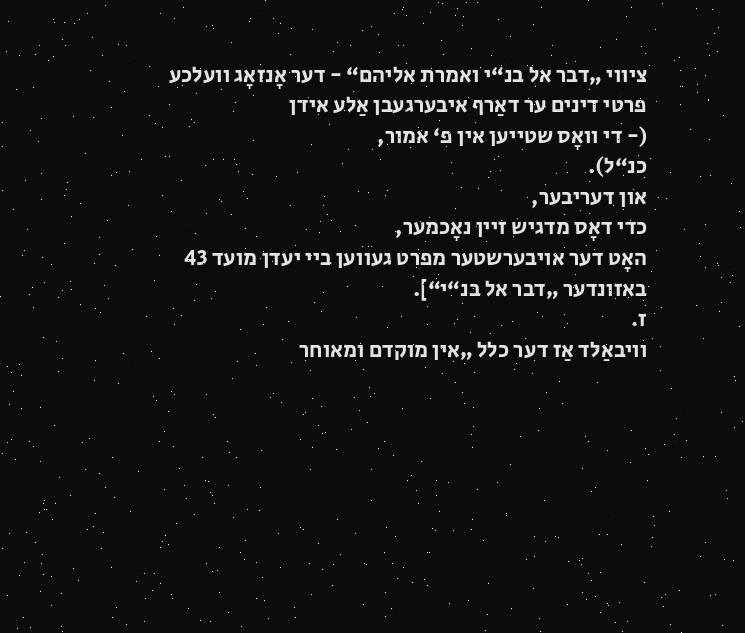ציווי „דבר אל בנ“י ואמרת אליהם“ - דער אָנזאָג וועלכע פרטי דינים ער דאַרף איבערגעבן אַלע אידן
(- די וואָס שטייען אין פ‘ אמור,
כנ“ל).
און דעריבער,
כדי דאָס מדגיש זיין נאָכמער,
האָט דער אויבערשטער מפרט געווען ביי יעדן מועד 43
באזונדער „דבר אל בנ“י“].
ז.
וויבאַלד אַז דער כלל „אין מוקדם ומאוחר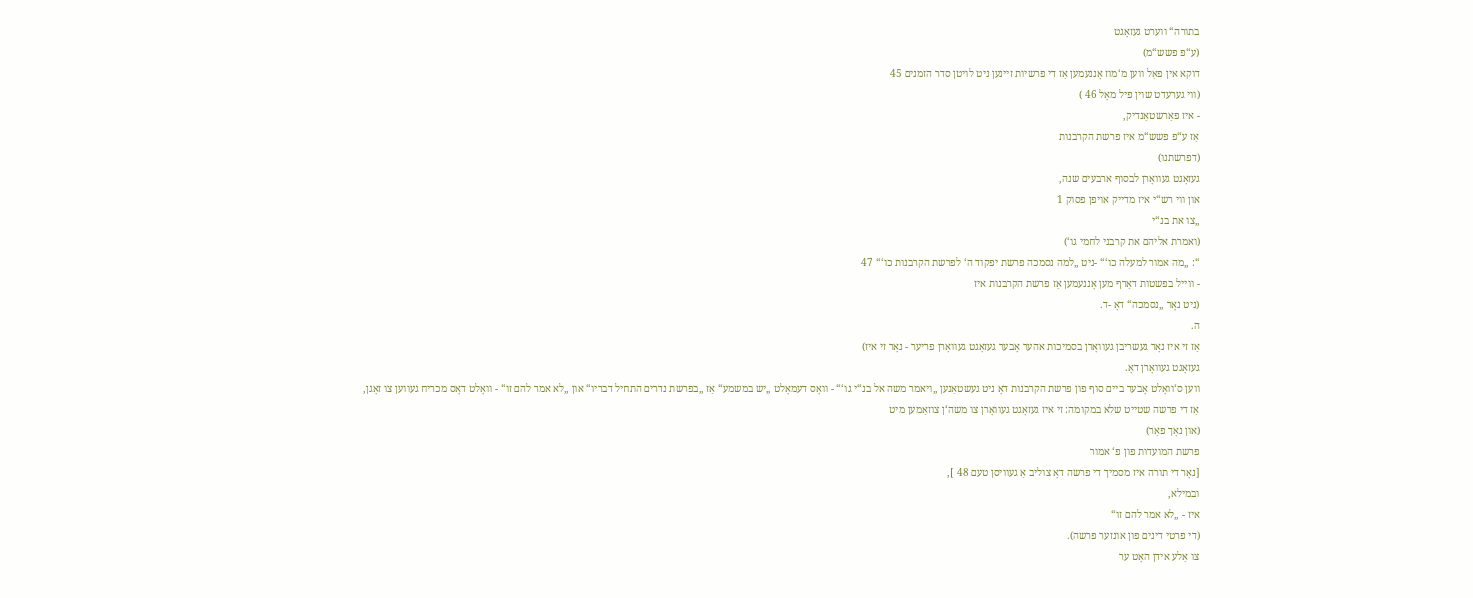בתורה“ ווערט געזאָגט
(ע“פ פשש“מ)
דוקא אין פאַל ווען מ‘מוז אָננעמען אַז די פרשיות זיינען ניט לויטן סדר הזמנים 45
(ווי גערעדט שוין פיל מאָל 46 )
- איז פאַרשטאַנדיק,
אַז ע“פ פשש“מ איז פרשת הקרבנות
(דפרשתנו)
געזאָגט געוואָרן לבסוף ארבעים שנה,
און ווי רש“י איז מדייק אויפן פסוק 1
„צו את בנ“י
(ואמרת אליהם את קרבני לחמי גו‘)
“: „מה אמור למעלה כו‘“ -ניט „למה נסמכה פרשת יפקוד ה‘ לפרשת הקרבנות כו‘“ 47
- ווייל בפשטות דאַרף מען אָננעמען אַז פרשת הקרבנות איז
(ניט נאָר „נסמכה“ דאָ -ד.
ה.
אַז זי איז נאָר געשריבן געוואָרן בסמיכות אהער אָבער געזאָגט געוואָרן פריער - נאָר זי איז)
געזאָגט געוואָרן דאָ.
ווען ס‘וואָלט אָבער ביים סוף פון פרשת הקרבנות דאָ ניט געשטאַנען „ויאמר משה אל בנ“י גו‘“ - וואָס דעמאָלט „יש במשמע“ אַז „בפרשת נדרים התחיל דבריו“ און „לא אמר להם זו“ - וואָלט דאָס מכריח געווען צו זאָגן,
אַז די פרשה שטייט שלא במקומה: זי איז געזאָגט געוואָרן צו משה‘ן צוזאַמען מיט
(און נאָך פאַר)
פרשת המועדות פון פ‘ אמור
[נאָר די תורה איז מסמיך די פרשה דאָ צוליב אַ געוויסן טעם 48 ],
ובמילא,
איז - „לא אמר להם זו“
(די פרטי דינים פון אונזער פרשה).
צו אַלע אידן האָט ער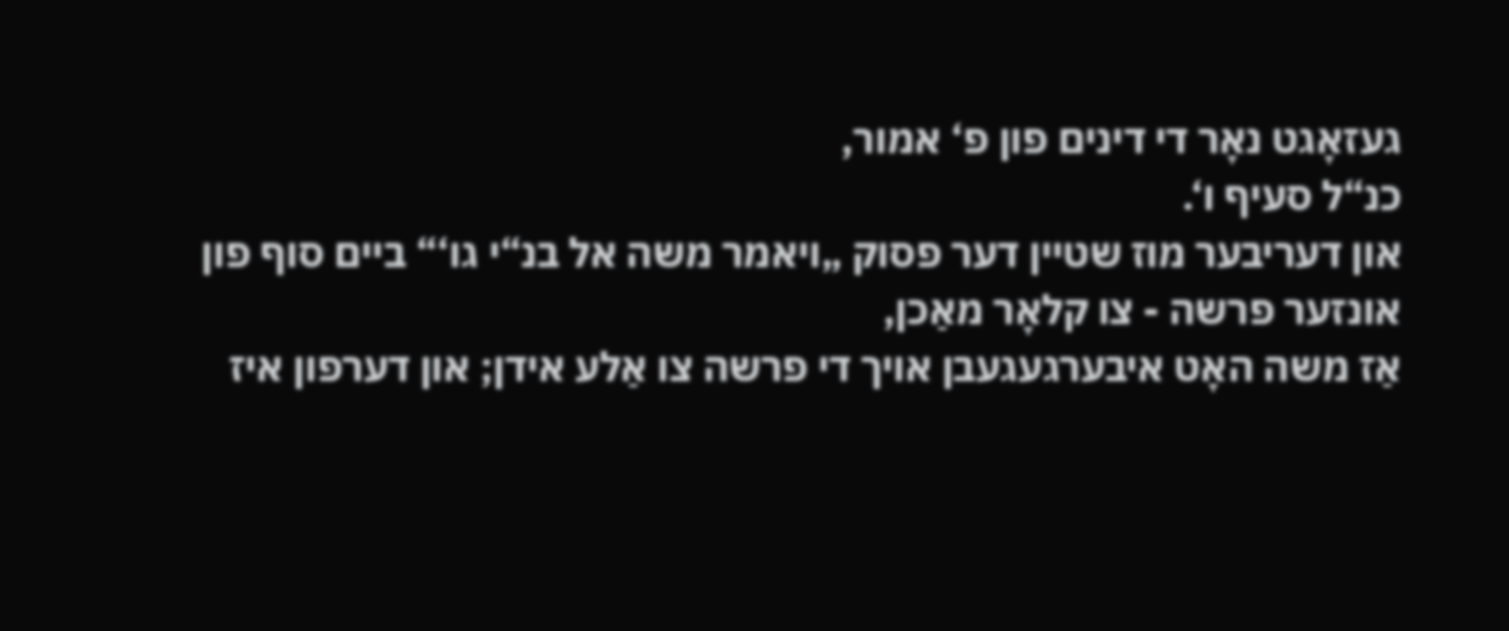געזאָגט נאָר די דינים פון פ‘ אמור,
כנ“ל סעיף ו‘.
און דעריבער מוז שטיין דער פסוק „ויאמר משה אל בנ“י גו‘“ ביים סוף פון אונזער פרשה - צו קלאָר מאַכן,
אַז משה האָט איבערגעגעבן אויך די פרשה צו אַלע אידן; און דערפון איז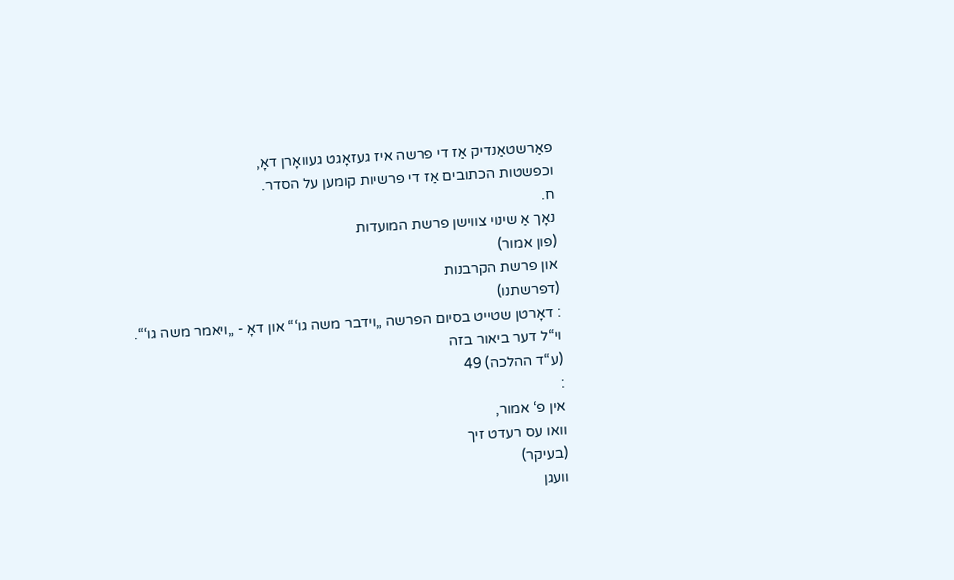פאַרשטאַנדיק אַז די פרשה איז געזאָגט געוואָרן דאָ,
וכפשטות הכתובים אַז די פרשיות קומען על הסדר.
ח.
נאָך אַ שינוי צווישן פרשת המועדות
(פון אמור)
און פרשת הקרבנות
(דפרשתנו)
: דאָרטן שטייט בסיום הפרשה „וידבר משה גו‘“ און דאָ - „ויאמר משה גו‘“.
וי“ל דער ביאור בזה
(ע“ד ההלכה) 49
:
אין פ‘ אמור,
וואו עס רעדט זיך
(בעיקר)
וועגן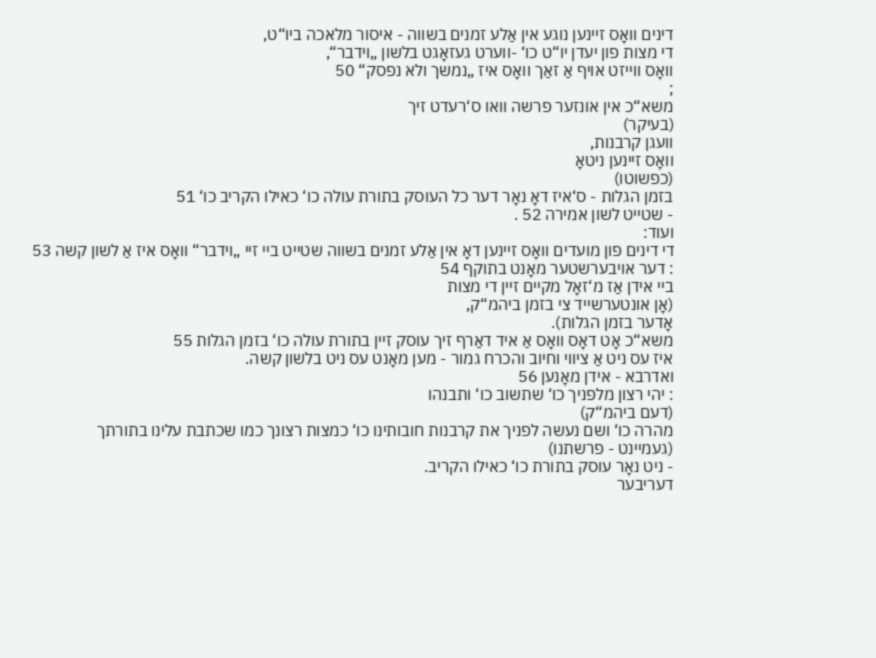דינים וואָס זיינען נוגע אין אַלע זמנים בשווה - איסור מלאכה ביו“ט,
די מצות פון יעדן יו“ט כו‘ -ווערט געזאָגט בלשון „וידבר“,
וואָס ווייזט אויף אַ זאַך וואָס איז „נמשך ולא נפסק“ 50
;
משא“כ אין אונזער פרשה וואו ס‘רעדט זיך
(בעיקר)
וועגן קרבנות,
וואָס זיינען ניטאָ
(כפשוטו)
בזמן הגלות - ס‘איז דאָ נאָר דער כל העוסק בתורת עולה כו‘ כאילו הקריב כו‘ 51
- שטייט לשון אמירה 52 .
ועוד:
די דינים פון מועדים וואָס זיינען דאָ אין אַלע זמנים בשווה שטייט ביי זיי „וידבר“ וואָס איז אַ לשון קשה 53
: דער אויבערשטער מאָנט בתוקף 54
ביי אידן אַז מ‘זאָל מקיים זיין די מצות
(אָן אונטערשייד צי בזמן ביהמ“ק,
אָדער בזמן הגלות).
משא“כ אָט דאָס וואָס אַ איד דאַרף זיך עוסק זיין בתורת עולה כו‘ בזמן הגלות 55
איז עס ניט אַ ציווי וחיוב והכרח גמור - מען מאָנט עס ניט בלשון קשה.
ואדרבא - אידן מאָנען 56
: יהי רצון מלפניך כו‘ שתשוב כו‘ ותבנהו
(דעם ביהמ“ק)
מהרה כו‘ ושם נעשה לפניך את קרבנות חובותינו כו‘ כמצות רצונך כמו שכתבת עלינו בתורתך
(געמיינט - פרשתנו)
- ניט נאָר עוסק בתורת כו‘ כאילו הקריב.
דעריבער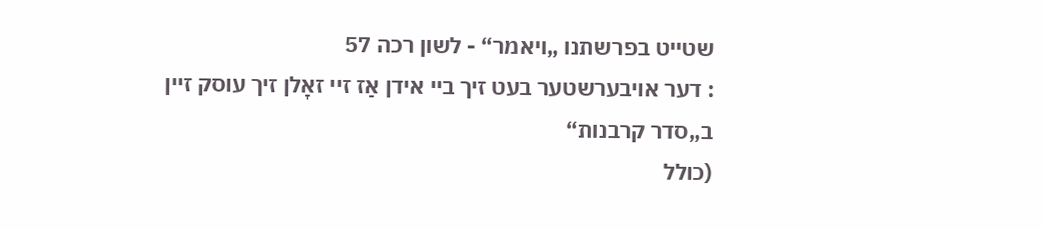שטייט בפרשתנו „ויאמר“ - לשון רכה 57
: דער אויבערשטער בעט זיך ביי אידן אַז זיי זאָלן זיך עוסק זיין ב„סדר קרבנות“
(כולל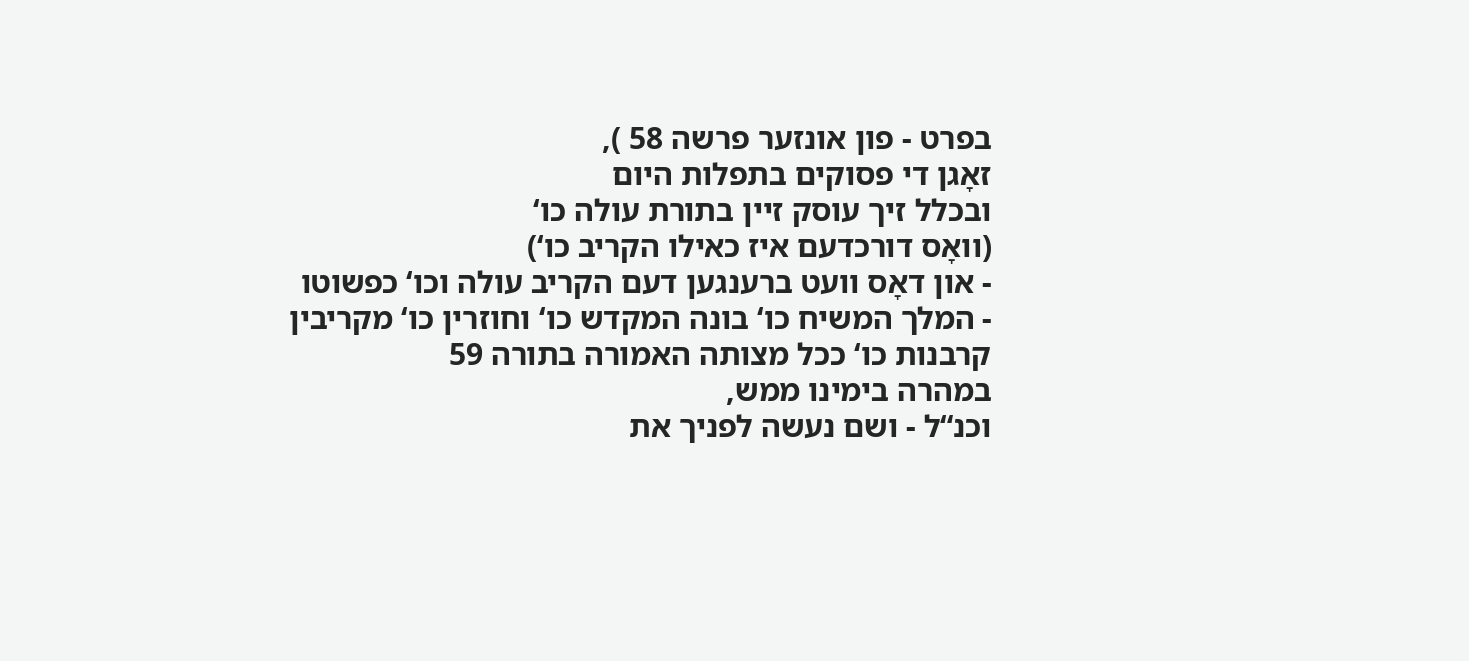בפרט - פון אונזער פרשה 58 ),
זאָגן די פסוקים בתפלות היום
ובכלל זיך עוסק זיין בתורת עולה כו‘
(וואָס דורכדעם איז כאילו הקריב כו‘)
- און דאָס וועט ברענגען דעם הקריב עולה וכו‘ כפשוטו
- המלך המשיח כו‘ בונה המקדש כו‘ וחוזרין כו‘ מקריבין קרבנות כו‘ ככל מצותה האמורה בתורה 59
במהרה בימינו ממש,
וכנ“ל - ושם נעשה לפניך את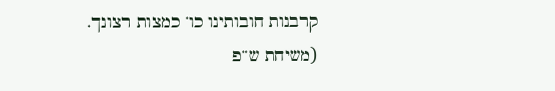קרבנות חובותינו כו‘ כמצות רצונך.
(משיחת ש“פ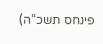פינחס תשכ“ה)